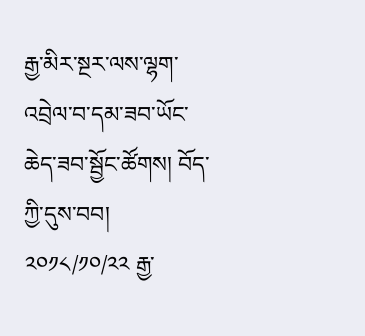རྒྱ་མིར་སྔར་ལས་ལྷག་འབྲེལ་བ་དམ་ཟབ་ཡོང་ཆེད་ཟབ་སྦྱོང་ཚོགས། བོད་ཀྱི་དུས་བབ། ༢༠༡༨/༡༠/༢༢ རྒྱ་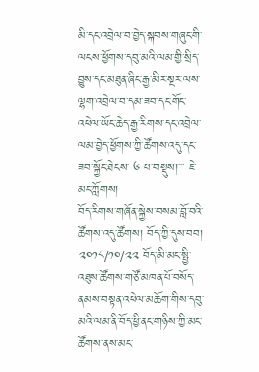མི་དང་འབྲེལ་བ་བྱེད་སྐབས་གཞུང་གི་ལངས་ཕྱོགས་དབུ་མའི་ལམ་གྱི་སྲིད་བྱུས་དང་མཐུན་ཞིང་རྒྱ་མིར་སྔར་ལས་ལྷག་འབྲེལ་བ་དམ་ཟབ་དང་གོང་འཕེལ་ཡོང་ཆེད་རྒྱ་རིགས་དང་འབྲེལ་ལམ་བྱེད་ཕྱོགས་ཀྱི་ཚོགས་འདུ་དང་ཟབ་སྐྱོང་ཐེངས་ ༦ པ་བསྡུས།་་་ ཇེ་མང་ཀློགས།
བོད་རིགས་གཞོན་སྐྱེས་བསམ་བློ་བའི་ཚོགས་འདུ་ཚོགས། བོད་ཀྱི་དུས་བབ། ༢༠༡༨/༡༠/༢༢ བོད་མི་མང་སྤྱི་འཐུས་ཚོགས་གཙོ་མཁན་པོ་བསོད་ནམས་བསྟན་འཕེལ་མཆོག་གིས་དབུ་མའི་ལམ་ནི་བོད་ཕྱི་ནང་གཉིས་ཀྱི་མང་ཚོགས་ནས་མང་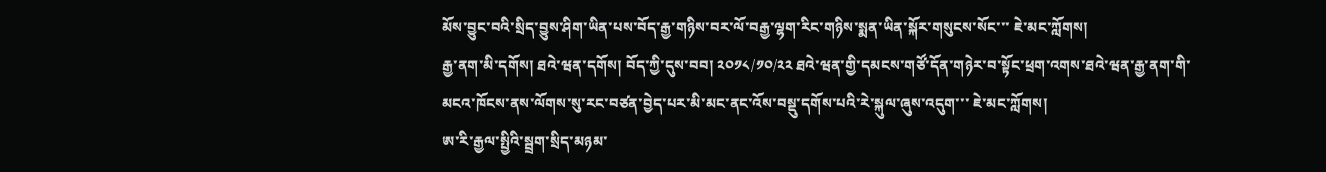མོས་བྱུང་བའི་སྲིད་བྱུས་ཤིག་ཡིན་པས་བོད་རྒྱ་གཉིས་བར་ལོ་བརྒྱ་ལྷག་རིང་གཉིས་སྨན་ཡིན་སྐོར་གསུངས་སོང་་་ ཇེ་མང་ཀློགས།
རྒྱ་ནག་མི་དགོས། ཐའེ་ཝན་དགོས། བོད་ཀྱི་དུས་བབ། ༢༠༡༨/༡༠/༢༢ ཐའེ་ཝན་གྱི་དམངས་གཙོ་དོན་གཉེར་བ་སྟོང་ཕྲག་འགས་ཐའེ་ཝན་རྒྱ་ནག་གི་མངའ་ཁོངས་ནས་ལོགས་སུ་རང་བཙན་བྱེད་པར་མི་མང་ནང་འོས་བསྡུ་དགོས་པའི་རེ་སྐུལ་ཞུས་འདུག་་་ ཇེ་མང་ཀློགས།
ཨ་རི་རྒྱལ་སྤྱིའི་སྦྲག་སྲིད་མཉམ་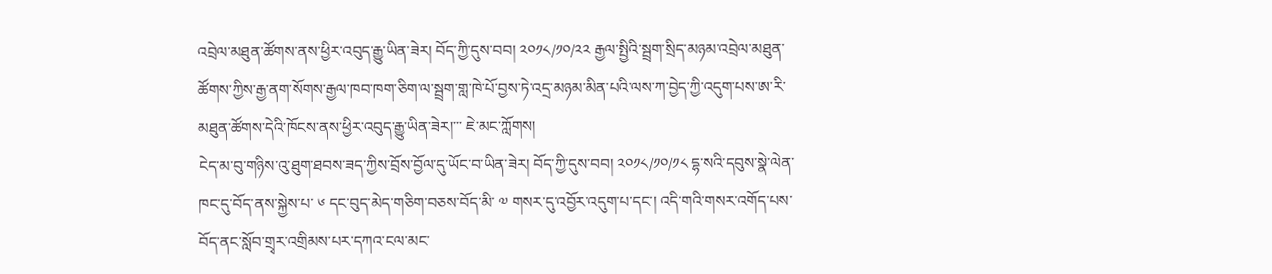འབྲེལ་མཐུན་ཚོགས་ནས་ཕྱིར་འབུད་རྒྱུ་ཡིན་ཟེར། བོད་ཀྱི་དུས་བབ། ༢༠༡༨/༡༠/༢༢ རྒྱལ་སྤྱིའི་སྦྲག་སྲིད་མཉམ་འབྲེལ་མཐུན་ཚོགས་ཀྱིས་རྒྱ་ནག་སོགས་རྒྱལ་ཁབ་ཁག་ཅིག་ལ་སྦྲག་གླ་ཁེ་པོ་བྱས་ཏེ་འདྲ་མཉམ་མིན་པའི་ལས་ཀ་བྱེད་ཀྱི་འདུག་པས་ཨ་རི་མཐུན་ཚོགས་དེའི་ཁོངས་ནས་ཕྱིར་འབུད་རྒྱུ་ཡིན་ཟེར།་་་ ཇེ་མང་ཀློགས།
ངེད་མ་བུ་གཉིས་འུ་ཐུག་ཐབས་ཟད་ཀྱིས་བྲོས་བྱོལ་དུ་ཡོང་བ་ཡིན་ཟེར། བོད་ཀྱི་དུས་བབ། ༢༠༡༨/༡༠/༡༨ དྷ་སའི་དབུས་སྣེ་ལེན་ཁང་དུ་བོད་ནས་སྐྱེས་པ་ ༦ དང་བུད་མེད་གཅིག་བཅས་བོད་མི་ ༧ གསར་དུ་འབྱོར་འདུག་པ་དང་། འདི་གའི་གསར་འགོད་པས་བོད་ནང་སློབ་གྲྭར་འགྲིམས་པར་དཀའ་ངལ་མང་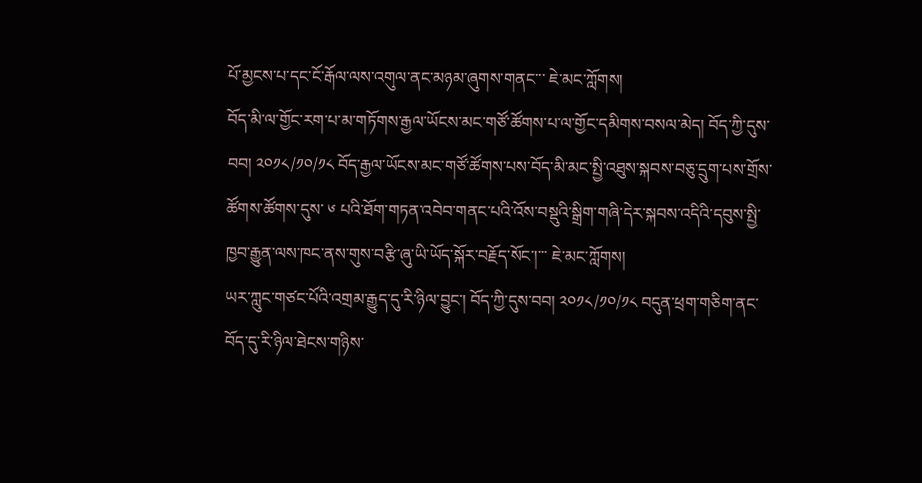པོ་མྱངས་པ་དང་ངོ་རྒོལ་ལས་འགུལ་ནང་མཉམ་ཞུགས་གནང་་་ ཇེ་མང་ཀློགས།
བོད་མི་ལ་གྱོང་རག་པ་མ་གཏོགས་རྒྱལ་ཡོངས་མང་གཙོ་ཚོགས་པ་ལ་གྱོང་དམིགས་བསལ་མེད། བོད་ཀྱི་དུས་བབ། ༢༠༡༨/༡༠/༡༨ བོད་རྒྱལ་ཡོངས་མང་གཙོ་ཚོགས་པས་བོད་མི་མང་སྤྱི་འཐུས་སྐབས་བཅུ་དྲུག་པས་གྲོས་ཚོགས་ཚོགས་དུས་ ༦ པའི་ཐོག་གཏན་འབེབ་གནང་པའི་འོས་བསྡུའི་སྒྲིག་གཞི་དེར་སྐབས་འདིའི་དབུས་སྤྱི་ཁྱབ་རྒྱུན་ལས་ཁང་ནས་གུས་བརྩི་ཞུ་ཡི་ཡོད་སྐོར་བརྗོད་སོང་།་་་ ཇེ་མང་ཀློགས།
ཡར་ཀླུང་གཙང་པོའི་འགྲམ་རྒྱུད་དུ་རི་ཉིལ་བྱུང་། བོད་ཀྱི་དུས་བབ། ༢༠༡༨/༡༠/༡༨ བདུན་ཕྲག་གཅིག་ནང་བོད་དུ་རི་ཉིལ་ཐེངས་གཉིས་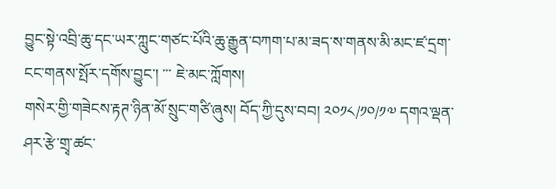བྱུང་སྟེ་འབྲི་ཆུ་དང་ཡར་ཀླུང་གཙང་པོའི་ཆུ་རྒྱུན་བཀག་པ་མ་ཟད་ས་གནས་མི་མང་ཛ་དྲག་ངང་གནས་སྤོར་དགོས་བྱུང་། ་་་ ཇེ་མང་ཀློགས།
གསེར་གྱི་གཟེངས་རྟཊ་ཉིན་མོ་སྲུང་གཙི་ཞུས། བོད་ཀྱི་དུས་བབ། ༢༠༡༨/༡༠/༡༧ དགའ་ལྡན་ཤར་རྩེ་གྲྭ་ཚང་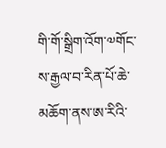གི་གོ་སྒྲིག་འོག་༧གོང་ས་རྒྱལ་བ་རིན་པོ་ཆེ་མཆོག་ནས་ཨ་རིའི་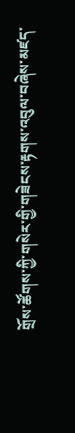གྲོས་ཚོགས་ཀྱི་གསེར་གྱི་གཟེངས་རྟགས་འབུལ་བཞེས་མཛད་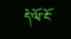དེ་ལོ་ངོ་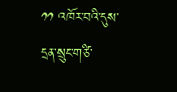༡༡ འཁོར་བའི་དུས་དྲན་སྲུང་གཙི་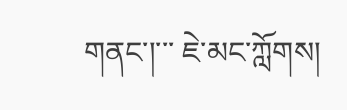གནང་།་་་ ཇེ་མང་ཀློགས།